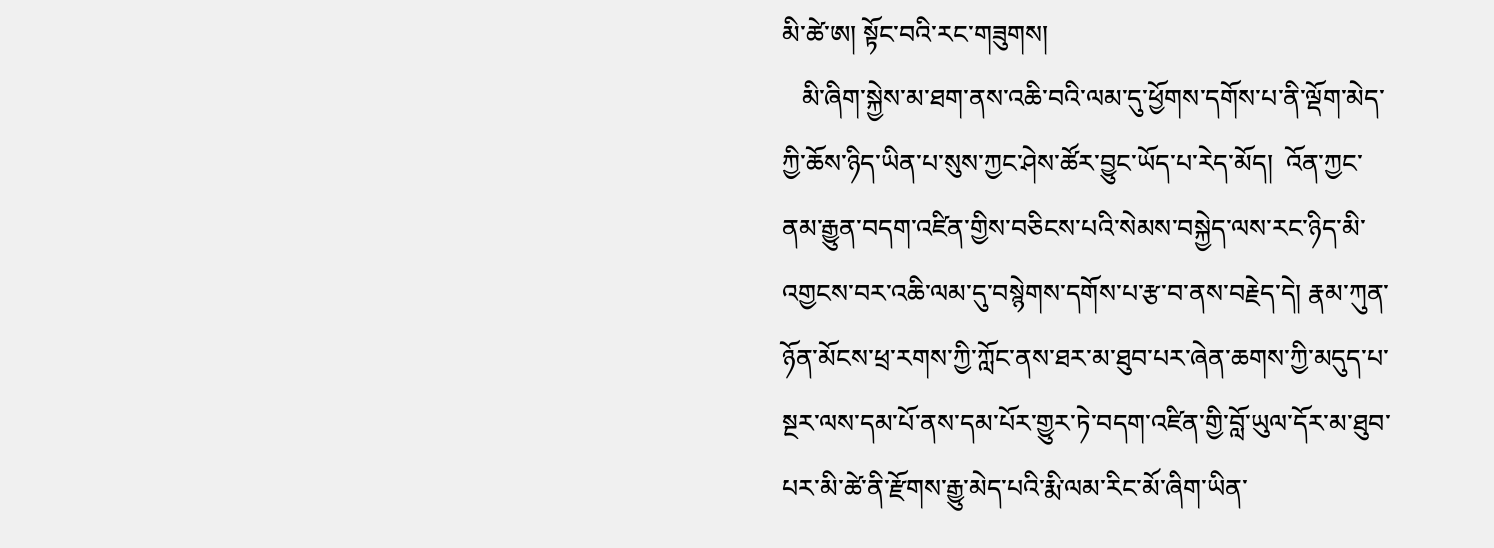མི་ཚེ་ཨ། སྟོང་བའི་རང་གཟུགས།
   མི་ཞིག་སྐྱེས་མ་ཐག་ནས་འཆི་བའི་ལམ་དུ་ཕྱོགས་དགོས་པ་ནི་ལྡོག་མེད་ཀྱི་ཆོས་ཉིད་ཡིན་པ་སུས་ཀྱང་ཤེས་ཚོར་བྱུང་ཡོད་པ་རེད་མོད།  འོན་ཀྱང་ནམ་རྒྱུན་བདག་འཛིན་གྱིས་བཅིངས་པའི་སེམས་བསྐྱེད་ལས་རང་ཉིད་མི་འགྱངས་བར་འཆི་ལམ་དུ་བསྙེགས་དགོས་པ་རྩ་བ་ནས་བརྗེད་དེ། རྣམ་ཀུན་ཉོན་མོངས་ཕྲ་རགས་ཀྱི་ཀློང་ནས་ཐར་མ་ཐུབ་པར་ཞེན་ཆགས་ཀྱི་མདུད་པ་སྔར་ལས་དམ་པོ་ནས་དམ་པོར་གྱུར་ཏེ་བདག་འཛིན་གྱི་བློ་ཡུལ་དོར་མ་ཐུབ་པར་མི་ཚེ་ནི་རྫོགས་རྒྱུ་མེད་པའི་རྨི་ལམ་རིང་མོ་ཞིག་ཡིན་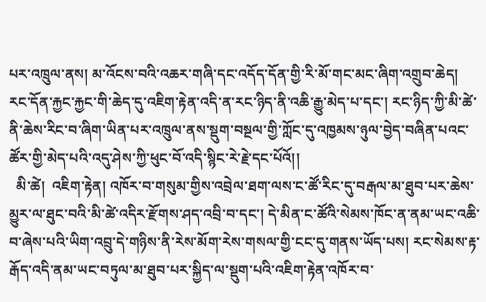པར་འཁྲུལ་ནས། མ་འོངས་བའི་འཆར་གཞི་དང་འདོད་དོན་གྱི་རི་མོ་གང་མང་ཞིག་འགྲུབ་ཆེད། རང་དོན་རྐྱང་རྐྱང་གི་ཆེད་དུ་འཇིག་རྟེན་འདི་ན་རང་ཉིད་ནི་འཆི་རྒྱུ་མེད་པ་དང་། རང་ཉིད་ཀྱི་མི་ཚེ་ནི་ཆེས་རིང་བ་ཞིག་ཡིན་པར་འཁྲུལ་ནས་སྡུག་བསྔལ་གྱི་ཀློང་དུ་འཁྱམས་ཉུལ་བྱེད་བཞིན་པའང་ཚོར་གྱི་མེད་པའི་འདུ་ཤེས་ཀྱི་ཕུང་བོ་འདི་སྙིང་རེ་རྗེ་དང་པོའོ།།
  མི་ཚེ།  འཇིག་རྟེན། འཁོར་བ་གསུམ་གྱིས་འབྲེལ་ཐག་ལས་ང་ཚོ་རིང་དུ་བརྒལ་མ་ཐུབ་པར་ཆེས་མྱུར་ལ་ཐུང་བའི་མི་ཚེ་འདིར་རྫོགས་ཤད་འབྲི་བ་དང་། དེ་མིན་ང་ཚོའི་སེམས་ཁོང་ན་ནམ་ཡང་འཆི་བ་ཞེས་པའི་ཡིག་འབྲུ་དེ་གཉིས་ནི་རེས་མོག་རེས་གསལ་གྱི་ངང་དུ་གནས་ཡོད་པས། རང་སེམས་རྟ་རྒོད་འདི་ནམ་ཡང་བཏུལ་མ་ཐུབ་པར་སྐྱིད་ལ་སྡུག་པའི་འཇིག་རྟེན་འཁོར་བ་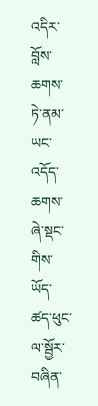འདིར་བློས་ཆགས་ཏེ་ནམ་ཡང་འདོད་ཆགས་ཞེ་སྡང་གིས་ཡོད་ཚད་ཕུང་ལ་སྦྱོར་བཞིན་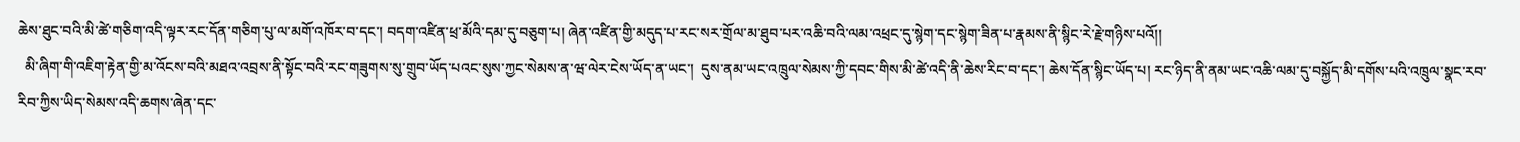ཆེས་ཐུང་བའི་མི་ཚེ་གཅིག་འདི་ལྟར་རང་དོན་གཅིག་པུ་ལ་མགོ་འཁོར་བ་དང་། བདག་འཛིན་ཕྲ་མོའི་དམ་དུ་བཅུག་པ། ཞེན་འཛིན་གྱི་མདུད་པ་རང་སར་གྲོལ་མ་ཐུབ་པར་འཆི་བའི་ལམ་འཕྲང་དུ་སྙེག་དང་སྙེག་ཟིན་པ་རྣམས་ནི་སྙིང་རེ་རྗེ་གཉིས་པའོ།།
  མི་ཞིག་གི་འཇིག་རྟེན་གྱི་མ་འོངས་བའི་མཐའ་འབྲས་ནི་སྟོང་བའི་རང་གཟུགས་སུ་གྲུབ་ཡོད་པའང་སུས་ཀྱང་སེམས་ན་ཝ་ལེར་ངེས་ཡོད་ན་ཡང་།  དུས་ནམ་ཡང་འཁྲུལ་སེམས་ཀྱི་དབང་གིས་མི་ཚེ་འདི་ནི་ཆེས་རིང་བ་དང་། ཆེས་དོན་སྙིང་ཡོད་པ། རང་ཉིད་ནི་ནམ་ཡང་འཆི་ལམ་དུ་བསྐྱོད་མི་དགོས་པའི་འཁྲུལ་སྣང་རབ་རིབ་ཀྱིས་ཡིད་སེམས་འདི་ཆགས་ཞེན་དང་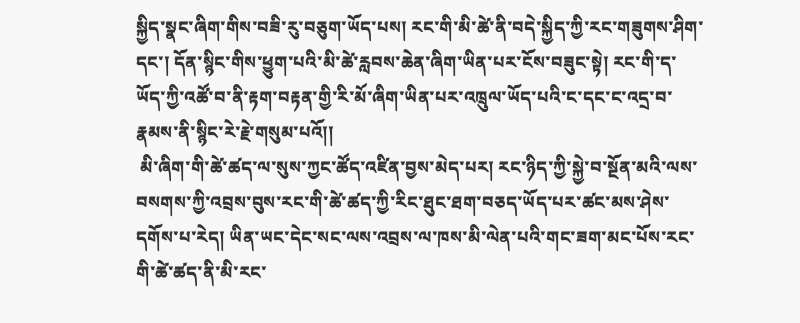སྐྱིད་སྣང་ཞིག་གིས་བཟི་རུ་བཅུག་ཡོད་པས། རང་གི་མི་ཚེ་ནི་བདེ་སྐྱིད་ཀྱི་རང་གཟུགས་ཤིག་དང་། དོན་སྙིང་གིས་ཕྱུག་པའི་མི་ཚེ་རླབས་ཆེན་ཞིག་ཡིན་པར་ངོས་བཟུང་སྟེ། རང་གི་ད་ཡོད་ཀྱི་འཚོ་བ་ནི་རྟག་བརྟན་གྱི་རི་མོ་ཞིག་ཡིན་པར་འཁྲུལ་ཡོད་པའི་ང་དང་ང་འདྲ་བ་རྣམས་ནི་སྙིང་རེ་རྗེ་གསུམ་པའོ།།
 མི་ཞིག་གི་ཚེ་ཚད་ལ་སུས་ཀྱང་ཚོད་འཛིན་བྱས་མེད་པར། རང་ཉིད་ཀྱི་སྐྱེ་བ་སྔོན་མའི་ལས་བསགས་ཀྱི་འབྲས་བུས་རང་གི་ཚེ་ཚད་ཀྱི་རིང་ཐུང་ཐག་བཅད་ཡོད་པར་ཚང་མས་ཤེས་དགོས་པ་རེད། ཡིན་ཡང་དེང་སང་ལས་འབྲས་ལ་ཁས་མི་ལེན་པའི་གང་ཟག་མང་པོས་རང་གི་ཚེ་ཚད་ནི་མི་རང་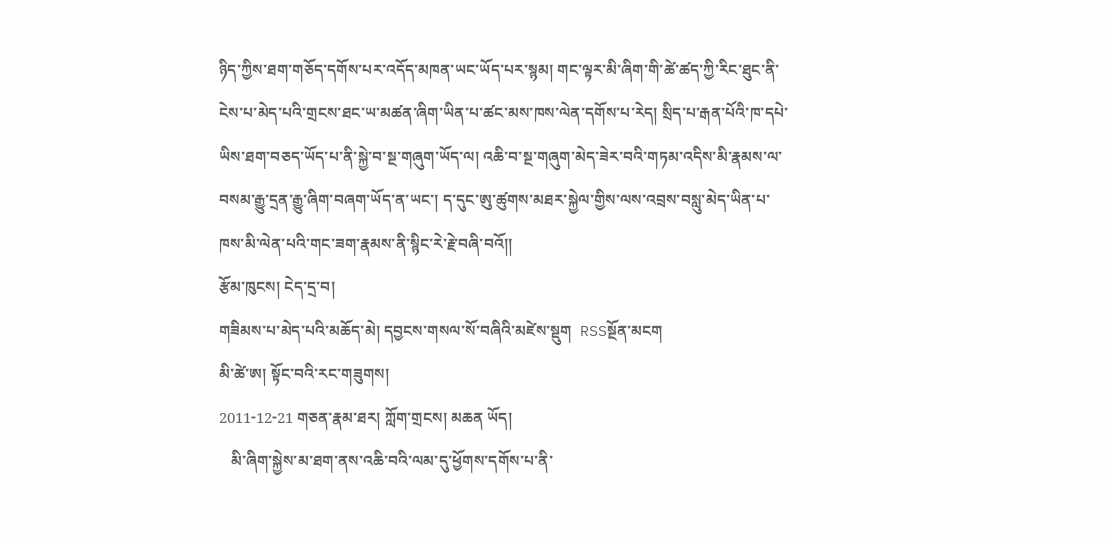ཉིད་ཀྱིས་ཐག་གཅོད་དགོས་པར་འདོད་མཁན་ཡང་ཡོད་པར་སྙམ། གང་ལྟར་མི་ཞིག་གི་ཚེ་ཚད་ཀྱི་རིང་ཐུང་ནི་ངེས་པ་མེད་པའི་གྲངས་ཐང་ཡ་མཚན་ཞིག་ཡིན་པ་ཚང་མས་ཁས་ལེན་དགོས་པ་རེད། སྲིད་པ་རྒན་པོའི་ཁ་དཔེ་ཡིས་ཐག་བཅད་ཡོད་པ་ནི་སྐྱེ་བ་སྔ་གཞུག་ཡོད་ལ། འཆི་བ་སྔ་གཞུག་མེད་ཟེར་བའི་གཏམ་འདིས་མི་རྣམས་ལ་བསམ་རྒྱུ་དྲན་རྒྱུ་ཞིག་བཞག་ཡོད་ན་ཡང་། ད་དུང་ཨུ་ཚུགས་མཐར་སྐྱེལ་གྱིས་ལས་འབྲས་བསླུ་མེད་ཡིན་པ་ཁས་མི་ལེན་པའི་གང་ཟག་རྣམས་ནི་སྙིང་རེ་རྗེ་བཞི་བའོ།།
རྩོམ་ཁུངས། ངེད་དྲ་བ།
གཟིམས་པ་མེད་པའི་མཆོད་མེ། དབྱངས་གསལ་སོ་བཞིའི་མཛེས་སྡུག  RSSསྔོན་མངག
མི་ཚེ་ཨ། སྟོང་བའི་རང་གཟུགས།
2011-12-21 གཅན་རྣམ་ཐར། ཀློག་གྲངས། མཆན ཡོད།
   མི་ཞིག་སྐྱེས་མ་ཐག་ནས་འཆི་བའི་ལམ་དུ་ཕྱོགས་དགོས་པ་ནི་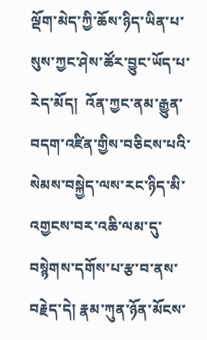ལྡོག་མེད་ཀྱི་ཆོས་ཉིད་ཡིན་པ་སུས་ཀྱང་ཤེས་ཚོར་བྱུང་ཡོད་པ་རེད་མོད།  འོན་ཀྱང་ནམ་རྒྱུན་བདག་འཛིན་གྱིས་བཅིངས་པའི་སེམས་བསྐྱེད་ལས་རང་ཉིད་མི་འགྱངས་བར་འཆི་ལམ་དུ་བསྙེགས་དགོས་པ་རྩ་བ་ནས་བརྗེད་དེ། རྣམ་ཀུན་ཉོན་མོངས་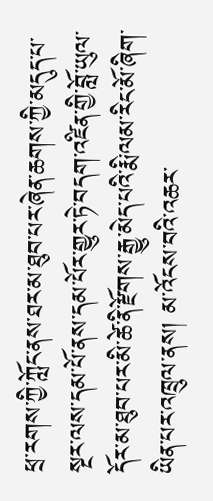ཕྲ་རགས་ཀྱི་ཀློང་ནས་ཐར་མ་ཐུབ་པར་ཞེན་ཆགས་ཀྱི་མདུད་པ་སྔར་ལས་དམ་པོ་ནས་དམ་པོར་གྱུར་ཏེ་བདག་འཛིན་གྱི་བློ་ཡུལ་དོར་མ་ཐུབ་པར་མི་ཚེ་ནི་རྫོགས་རྒྱུ་མེད་པའི་རྨི་ལམ་རིང་མོ་ཞིག་ཡིན་པར་འཁྲུལ་ནས། མ་འོངས་བའི་འཆར་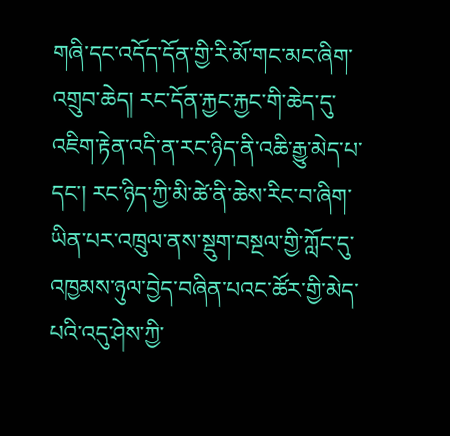གཞི་དང་འདོད་དོན་གྱི་རི་མོ་གང་མང་ཞིག་འགྲུབ་ཆེད། རང་དོན་རྐྱང་རྐྱང་གི་ཆེད་དུ་འཇིག་རྟེན་འདི་ན་རང་ཉིད་ནི་འཆི་རྒྱུ་མེད་པ་དང་། རང་ཉིད་ཀྱི་མི་ཚེ་ནི་ཆེས་རིང་བ་ཞིག་ཡིན་པར་འཁྲུལ་ནས་སྡུག་བསྔལ་གྱི་ཀློང་དུ་འཁྱམས་ཉུལ་བྱེད་བཞིན་པའང་ཚོར་གྱི་མེད་པའི་འདུ་ཤེས་ཀྱི་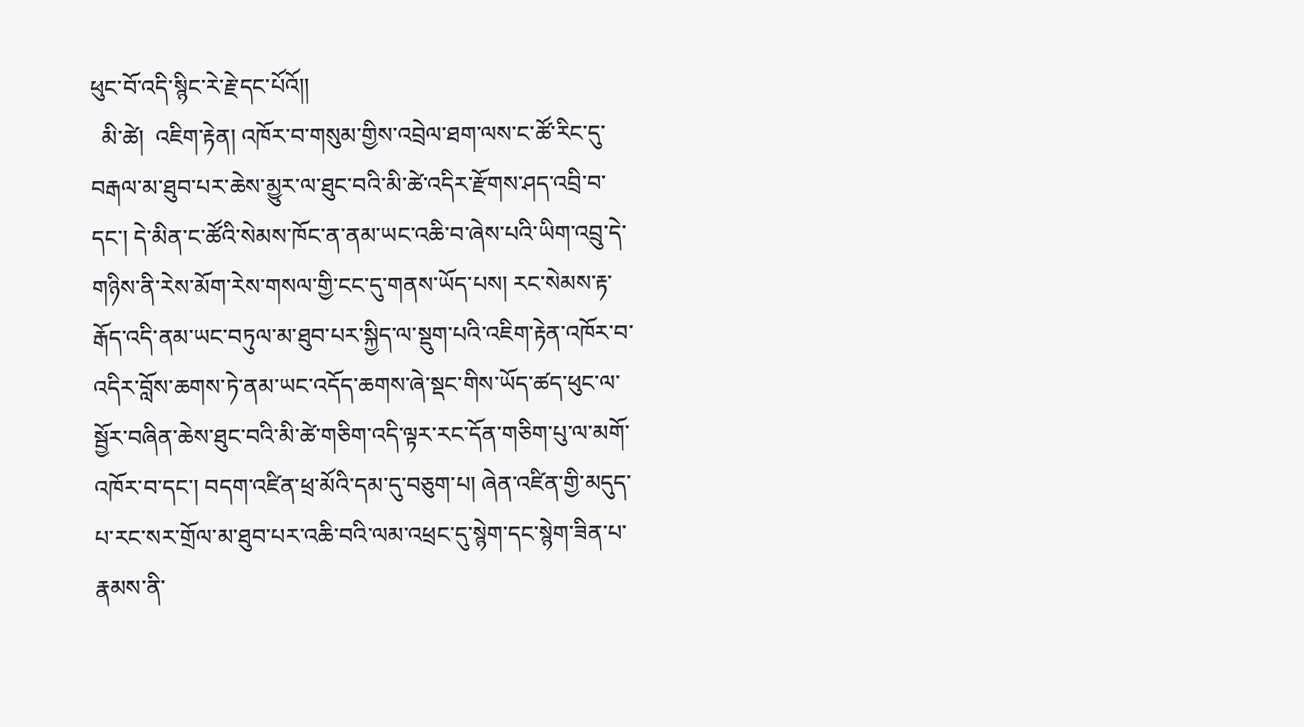ཕུང་བོ་འདི་སྙིང་རེ་རྗེ་དང་པོའོ།།
  མི་ཚེ།  འཇིག་རྟེན། འཁོར་བ་གསུམ་གྱིས་འབྲེལ་ཐག་ལས་ང་ཚོ་རིང་དུ་བརྒལ་མ་ཐུབ་པར་ཆེས་མྱུར་ལ་ཐུང་བའི་མི་ཚེ་འདིར་རྫོགས་ཤད་འབྲི་བ་དང་། དེ་མིན་ང་ཚོའི་སེམས་ཁོང་ན་ནམ་ཡང་འཆི་བ་ཞེས་པའི་ཡིག་འབྲུ་དེ་གཉིས་ནི་རེས་མོག་རེས་གསལ་གྱི་ངང་དུ་གནས་ཡོད་པས། རང་སེམས་རྟ་རྒོད་འདི་ནམ་ཡང་བཏུལ་མ་ཐུབ་པར་སྐྱིད་ལ་སྡུག་པའི་འཇིག་རྟེན་འཁོར་བ་འདིར་བློས་ཆགས་ཏེ་ནམ་ཡང་འདོད་ཆགས་ཞེ་སྡང་གིས་ཡོད་ཚད་ཕུང་ལ་སྦྱོར་བཞིན་ཆེས་ཐུང་བའི་མི་ཚེ་གཅིག་འདི་ལྟར་རང་དོན་གཅིག་པུ་ལ་མགོ་འཁོར་བ་དང་། བདག་འཛིན་ཕྲ་མོའི་དམ་དུ་བཅུག་པ། ཞེན་འཛིན་གྱི་མདུད་པ་རང་སར་གྲོལ་མ་ཐུབ་པར་འཆི་བའི་ལམ་འཕྲང་དུ་སྙེག་དང་སྙེག་ཟིན་པ་རྣམས་ནི་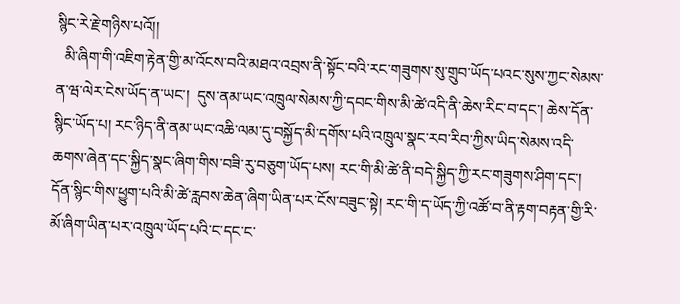སྙིང་རེ་རྗེ་གཉིས་པའོ།།
  མི་ཞིག་གི་འཇིག་རྟེན་གྱི་མ་འོངས་བའི་མཐའ་འབྲས་ནི་སྟོང་བའི་རང་གཟུགས་སུ་གྲུབ་ཡོད་པའང་སུས་ཀྱང་སེམས་ན་ཝ་ལེར་ངེས་ཡོད་ན་ཡང་།  དུས་ནམ་ཡང་འཁྲུལ་སེམས་ཀྱི་དབང་གིས་མི་ཚེ་འདི་ནི་ཆེས་རིང་བ་དང་། ཆེས་དོན་སྙིང་ཡོད་པ། རང་ཉིད་ནི་ནམ་ཡང་འཆི་ལམ་དུ་བསྐྱོད་མི་དགོས་པའི་འཁྲུལ་སྣང་རབ་རིབ་ཀྱིས་ཡིད་སེམས་འདི་ཆགས་ཞེན་དང་སྐྱིད་སྣང་ཞིག་གིས་བཟི་རུ་བཅུག་ཡོད་པས། རང་གི་མི་ཚེ་ནི་བདེ་སྐྱིད་ཀྱི་རང་གཟུགས་ཤིག་དང་། དོན་སྙིང་གིས་ཕྱུག་པའི་མི་ཚེ་རླབས་ཆེན་ཞིག་ཡིན་པར་ངོས་བཟུང་སྟེ། རང་གི་ད་ཡོད་ཀྱི་འཚོ་བ་ནི་རྟག་བརྟན་གྱི་རི་མོ་ཞིག་ཡིན་པར་འཁྲུལ་ཡོད་པའི་ང་དང་ང་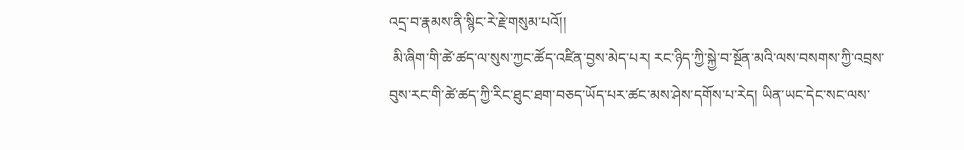འདྲ་བ་རྣམས་ནི་སྙིང་རེ་རྗེ་གསུམ་པའོ།།
 མི་ཞིག་གི་ཚེ་ཚད་ལ་སུས་ཀྱང་ཚོད་འཛིན་བྱས་མེད་པར། རང་ཉིད་ཀྱི་སྐྱེ་བ་སྔོན་མའི་ལས་བསགས་ཀྱི་འབྲས་བུས་རང་གི་ཚེ་ཚད་ཀྱི་རིང་ཐུང་ཐག་བཅད་ཡོད་པར་ཚང་མས་ཤེས་དགོས་པ་རེད། ཡིན་ཡང་དེང་སང་ལས་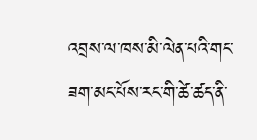འབྲས་ལ་ཁས་མི་ལེན་པའི་གང་ཟག་མང་པོས་རང་གི་ཚེ་ཚད་ནི་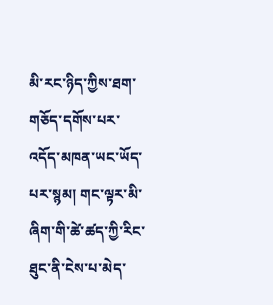མི་རང་ཉིད་ཀྱིས་ཐག་གཅོད་དགོས་པར་འདོད་མཁན་ཡང་ཡོད་པར་སྙམ། གང་ལྟར་མི་ཞིག་གི་ཚེ་ཚད་ཀྱི་རིང་ཐུང་ནི་ངེས་པ་མེད་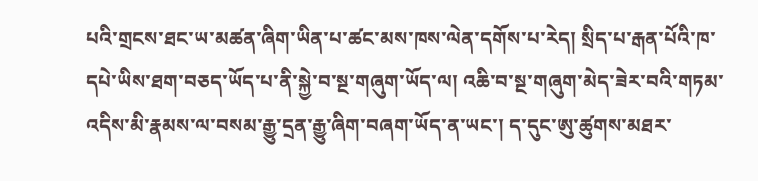པའི་གྲངས་ཐང་ཡ་མཚན་ཞིག་ཡིན་པ་ཚང་མས་ཁས་ལེན་དགོས་པ་རེད། སྲིད་པ་རྒན་པོའི་ཁ་དཔེ་ཡིས་ཐག་བཅད་ཡོད་པ་ནི་སྐྱེ་བ་སྔ་གཞུག་ཡོད་ལ། འཆི་བ་སྔ་གཞུག་མེད་ཟེར་བའི་གཏམ་འདིས་མི་རྣམས་ལ་བསམ་རྒྱུ་དྲན་རྒྱུ་ཞིག་བཞག་ཡོད་ན་ཡང་། ད་དུང་ཨུ་ཚུགས་མཐར་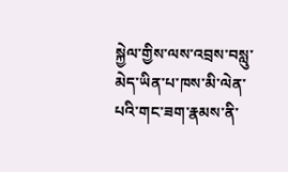སྐྱེལ་གྱིས་ལས་འབྲས་བསླུ་མེད་ཡིན་པ་ཁས་མི་ལེན་པའི་གང་ཟག་རྣམས་ནི་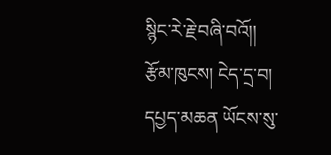སྙིང་རེ་རྗེ་བཞི་བའོ།།
རྩོམ་ཁུངས། ངེད་དྲ་བ།
དཔྱད་མཆན ཡོངས་སུ་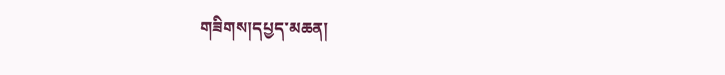གཟིགས།དཔྱད་མཆན།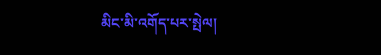མིང་མི་འགོད་པར་སྤེལ།